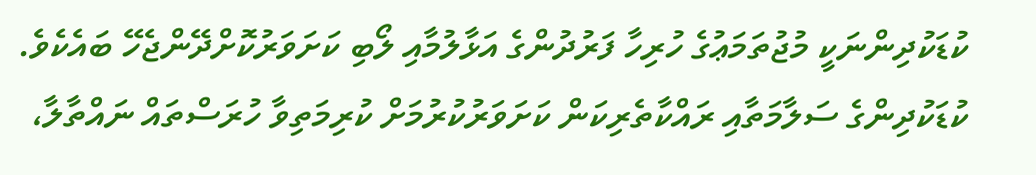ކުޑަކުދިންނަކީ މުޖުތަމަޢުގެ ހުރިހާ ފަރުދުންގެ އަޅާލުމާއި ލޯބި ކަށަވަރުކޮށްދޭންޖެހޭ ބައެކެވެ.
ކުޑަކުދިންގެ ސަލާމަތާއި ރައްކާތެރިކަން ކަށަވަރުކުރުމަށް ކުރިމަތިވާ ހުރަސްތައް ނައްތާލާ،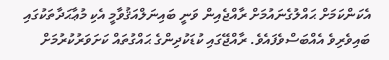އެކަންކަމަށް ޙައްލުގެނައުމަށް ރާއްޖެއިން ވަނީ ބައިނަލްއަޤުވާމީ އެކި މުޢާޙަދާތަކުގައި ބައިވެރިވެ އެއްބަސްވެފައެވެ. ރާއްޖޭގައި ކުޑަކުދިންގެ ޙައްގުތައް ކަށަވަރުކުރުމަށް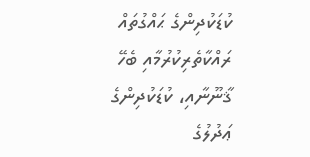ކުޑަކުދިންގެ ޙައްގުތައް ރައްކާތެރިކުރުމާއި ބެހޭ ޤާނޫނާއި، ކުޑަކުދިންގެ ޢަދުލުގެ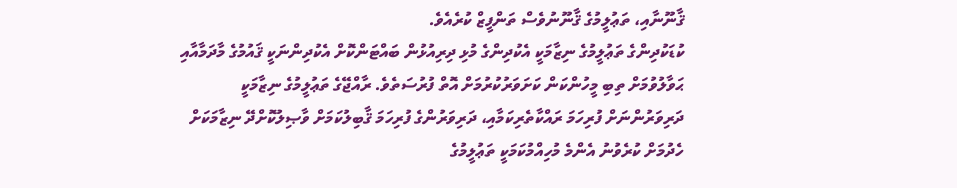ޤާނޫނާއި، ތަޢުލީމުގެ ޤާނޫނުވެސް ތަންފީޒް ކުރެއެވެ.
ކުޑަކުދިންގެ ތަޢުލީމުގެ ނިޒާމަކީ އެކުދިންގެ މުޅި ދިރިއުޅުން ބައްޓަންކޮށް އެކުދިންނަކީ ޤައުމުގެ މާދަމާއާއި ޙަވާލުވުމަށް ތިބި މީހުންކަން ކަށަވަރުކުރުމަށް އޮތް ފުރުސަތެވެ. ރާއްޖޭގެ ތަޢުލީމުގެ ނިޒާމަކީ ދަރިވަރުންނަށް ފުރިހަމަ ރައްކާތެރިކަމާއި، ދަރިވަރުންގެ ފުރިހަމަ ޤާބިލުކަމަށް ވާޞިލުކޮށްދޭ ނިޒާމަކަށް ހެދުމަށް ކުރެވުނު އެންމެ މުހިއްމުކަމަކީ ތަޢުލީމުގެ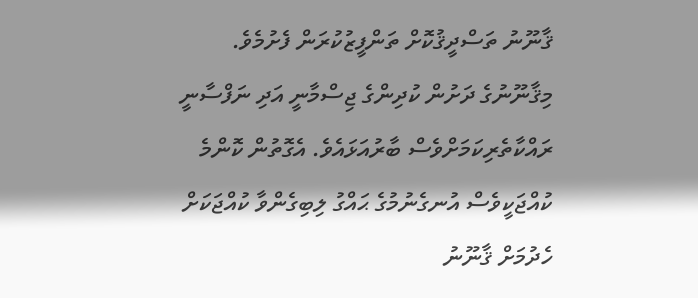ޤާނޫނު ތަސްދީޤުކޮށް ތަންފީޒުކުރަން ފެށުމެވެ.
މިޤާނޫނުގެ ދަށުން ކުދިންގެ ޖިސްމާނީ އަދި ނަފްސާނީ ރައްކާތެރިކަމަށްވެސް ބާރުއަޅައެވެ. އެގޮތުން ކޮންމެ ކުއްޖަކީވެސް އުނގެނުމުގެ ޙައްގު ލިބިގެންވާ ކުއްޖަކަށް ހެދުމަށް ޤާނޫނު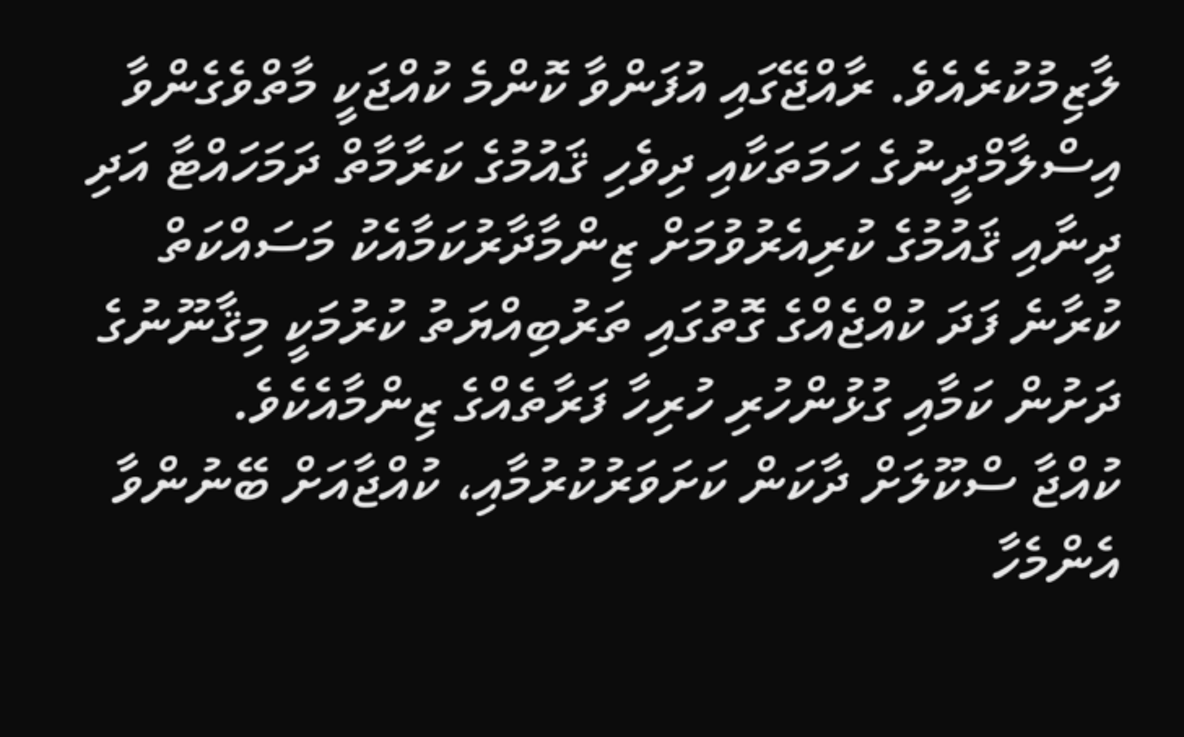ލާޒިމުކުރެއެވެ. ރާއްޖޭގައި އުފަންވާ ކޮންމެ ކުއްޖަކީ މާތްވެގެންވާ އިސްލާމްދީނުގެ ހަމަތަކާއި ދިވެހި ޤައުމުގެ ކަރާމާތް ދަމަހައްޓާ އަދި ދީނާއި ޤައުމުގެ ކުރިއެރުވުމަށް ޒިންމާދާރުކަމާއެކު މަސައްކަތް ކުރާނެ ފަދަ ކުއްޖެއްގެ ގޮތުގައި ތަރުބިއްޔަތު ކުރުމަކީ މިޤާނޫނުގެ ދަށުން ކަމާއި ގުޅުންހުރި ހުރިހާ ފަރާތެއްގެ ޒިންމާއެކެވެ.
ކުއްޖާ ސްކޫލަށް ދާކަން ކަށަވަރުކުރުމާއި، ކުއްޖާއަށް ބޭނުންވާ އެންމެހާ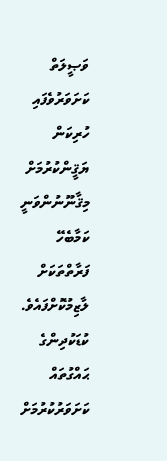ވަޞީލަތް ކަށަވަރުވެފައި ހުރިކަން ޔަޤީންކުރުމަށް މިޤާނޫނުންވަނީ ކަމާބެހޭ ފަރާތްތަކަށް ލާޒިމުކޮށްފައެވެ. ކުޑަކުދިންގެ ޙައްގުތައް ކަށަވަރުކުރުމަށް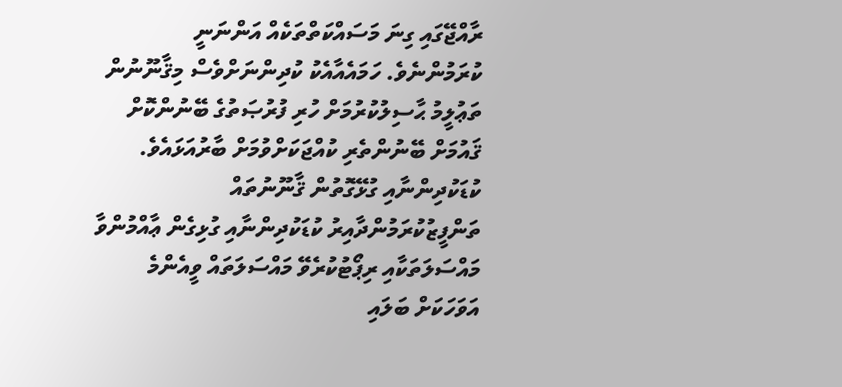ރާއްޖޭގައި ގިނަ މަސައްކަތްތަކެއް އަންނަނީ ކުރަމުންނެވެ. ހަމައެއާއެކު ކުދިންނަށްވެސް މިޤާނޫނުން ތަޢުލީމު ޙާސިލުކުރުމަށް ހުރި ފުރުޞަތުގެ ބޭނުންކޮށް ޤައުމަށް ބޭނުންތެރި ކުއްޖަކަށްވުމަށް ބާރުއަޅައެވެ.
ކުޑަކުދިންނާއި ގުޅޭގޮތުން ޤާނޫނުތައް ތަންފީޒުކުރަމުންދާއިރު ކުޑަކުދިންނާއި ގުޅިގެން ޢާއްމުންވާ މައްސަލަތަކާއި ރިޕޯޓުކުރެވޭ މައްސަލަތައް ވީއެންމެ އަވަހަކަށް ބަލައި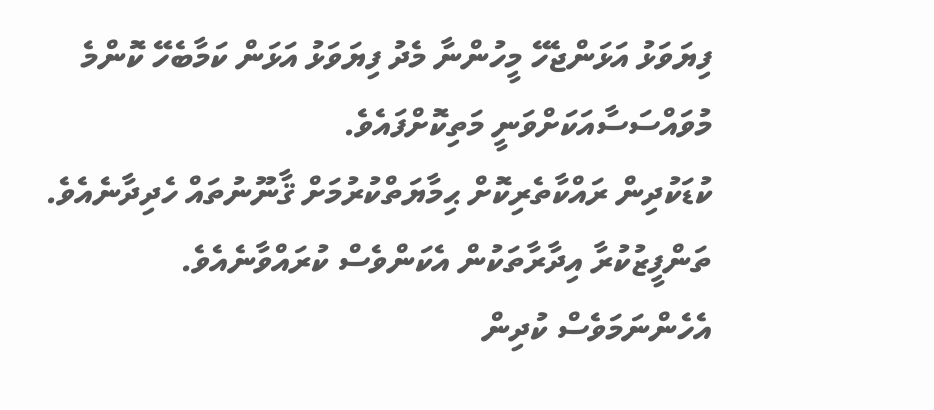ފިޔަވަޅު އަޅަންޖެހޭ މީހުންނާ މެދު ފިޔަވަޅު އަޅަން ކަމާބެހޭ ކޮންމެ މުވައްސަސާއަކަށްވަނީ މަތިކޮށްފައެވެ.
ކުޑަކުދިން ރައްކާތެރިކޮށް ޙިމާޔަތްކުރުމަށް ޤާނޫނުތައް ހެދިދާނެއެވެ. ތަންފީޒުކުރާ އިދާރާތަކުން އެކަންވެސް ކުރައްވާނެއެވެ. އެހެންނަމަވެސް ކުދިން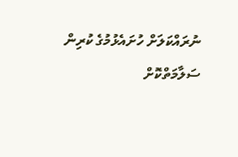ނުރައްކަލަށް ހުށައެޅުމުގެ ކުރިން ސަލާމަތްކޮށް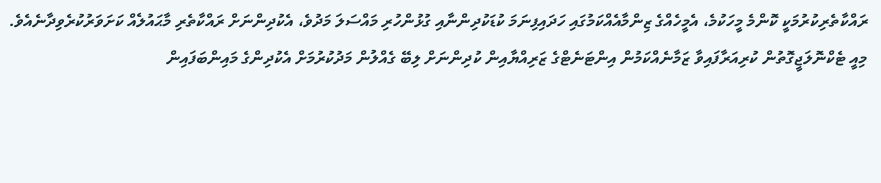ރައްކާތެރިކުރުމަކީ ކޮންމެ މީހަކުމެ، އެމީހެއްގެ ޒިންމާއެއްކަމުގައި ހަދައިފިނަމަ ކުޑަކުދިންނާއި ގުޅުންހުރި މައްސަލަ މަދުވެ، އެކުދިންނަށް ރައްކާތެރި މާޙައުލެއް ކަށަވަރުކުރެވިދާނެއެވެ.
މިއީ ޓެކްނޮލަޖީގޮތުން ކުރިއަރާފައިވާ ޒަމާނެއްކަމުން އިންޓަނެޓްގެ ޒަރިއްޔާއިން ކުދިންނަށް ލިބޭ ގެއްލުން މަދުކުރުމަށް އެކުދިންގެ މައިންބަފައިން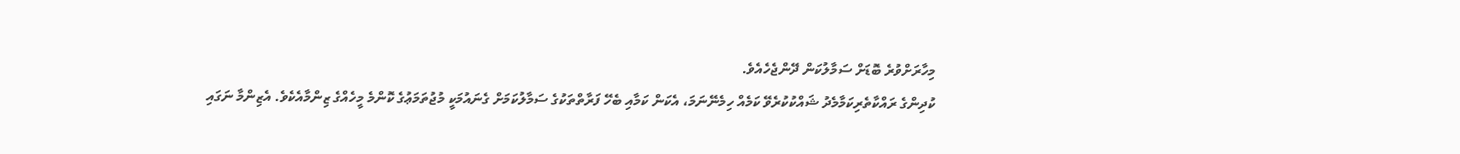މިހާރަށްވުރެ ބޮޑަށް ސަމާލުކަން ދޭންޖެހެއެވެ.
ކުދިންގެ ރައްކާތެރިކަމާމެދު ޝައްކުކުރެވޭ ކަމެއް ހިމެނޭނަމަ، އެކަން ކަމާއި ބެހޭ ފަރާތްތަކުގެ ސަމާލުކަމަށް ގެނައުމަކީ މުޖުތަމަޢުގެ ކޮންމެ މީހެއްގެ ޒިންމާއެކެވެ. އެޒިންމާ ނަގައި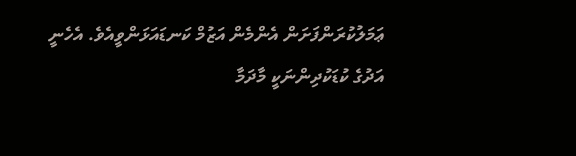ޢަމަލުކުރަންފަށަން އެންމެން އަޒުމް ކަނޑައަޅަންވީއެވެ. އެހެނީ އަދުގެ ކުޑަކުދިންނަކީ މާދަމާ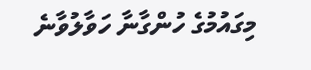މިގައުމުގެ ހުންގާނާ ހަވާލުވާނެ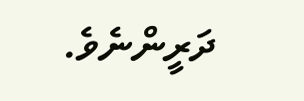ދަރީންނެވެ.